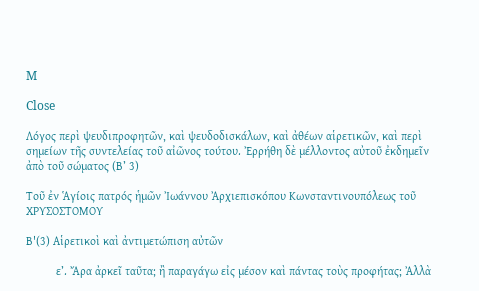M

Close

Λόγος περὶ ψευδιπροφητῶν, καὶ ψευδοδισκάλων, καὶ ἀθέων αἱρετικῶν, καὶ περὶ σημείων τῆς συντελείας τοῦ αἰῶνος τούτου. Ἐρρήθη δὲ μέλλοντος αὐτοῦ ἐκδημεῖν ἀπὸ τοῦ σώματος (Β’ 3)

Τοῦ ἐν Ἁγίοις πατρός ἡμῶν Ἰωάννου Ἀρχιεπισκόπου Κωνσταντινουπόλεως τοῦ ΧΡΥΣΟΣΤΟΜΟΥ

Β'(3) Αἱρετικοὶ καὶ ἀντιμετώπιση αὐτῶν

          ε’. Ἄρα ἀρκεῖ ταῦτα; ἢ παραγάγω εἰς μέσον καὶ πάντας τοὺς προφήτας; Ἀλλὰ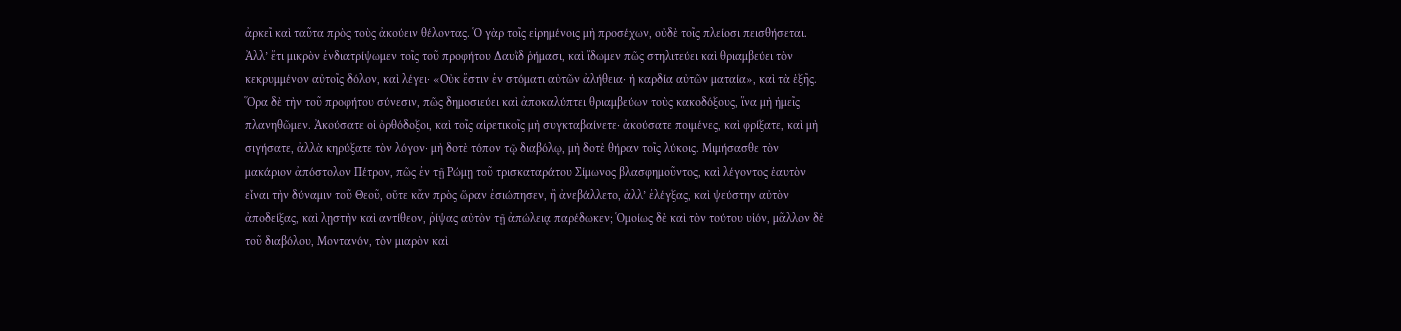ἀρκεῖ καὶ ταῦτα πρὸς τοὺς ἀκούειν θέλοντας. Ὁ γὰρ τοῖς εἰρημένοις μὴ προσέχων, οὐδὲ τοῖς πλείοσι πεισθήσεται. Ἀλλ’ ἔτι μικρὸν ἐνδιατρίψωμεν τοῖς τοῦ προφήτου Δαυῒδ ῥήμασι, καὶ ἴδωμεν πῶς στηλιτεύει καὶ θριαμβεύει τὸν κεκρυμμένον αὐτοῖς δόλον, καὶ λέγει· «Οὐκ ἔστιν ἐν στόματι αὐτῶν ἀλήθεια· ἡ καρδία αὐτῶν ματαία», καὶ τὰ ἑξῆς. Ὅρα δὲ τὴν τοῦ προφήτου σύνεσιν, πῶς δημοσιεύει καὶ ἀποκαλύπτει θριαμβεύων τοὺς κακοδόξους, ἵνα μὴ ἡμεῖς πλανηθῶμεν. Ἀκούσατε οἱ ὀρθόδοξοι, καὶ τοῖς αἱρετικοῖς μὴ συγκταβαίνετε· ἀκούσατε ποιμένες, καὶ φρίξατε, καὶ μὴ σιγήσατε, ἀλλὰ κηρύξατε τὸν λόγον· μὴ δοτὲ τόπον τῷ διαβόλῳ, μὴ δοτὲ θήραν τοῖς λύκοις. Μιμήσασθε τὸν μακάριον ἀπόστολον Πέτρον, πῶς ἐν τῇ Ρώμῃ τοῦ τρισκαταράτου Σίμωνος βλασφημοῦντος, καὶ λέγοντος ἑαυτὸν εἶναι τὴν δύναμιν τοῦ Θεοῦ, οὔτε κἄν πρὸς ὥραν ἐσιώπησεν, ἢ ἀνεβάλλετο, ἀλλ’ ἐλέγξας, καὶ ψεύστην αὐτὸν ἀποδείξας, καὶ λῃστὴν καὶ αντίθεον, ῤίψας αὐτὸν τῇ ἀπώλειᾳ παρέδωκεν; Ὁμοίως δὲ καὶ τὸν τούτου υἱόν, μᾶλλον δὲ τοῦ διαβόλου, Μοντανόν, τὸν μιαρὸν καὶ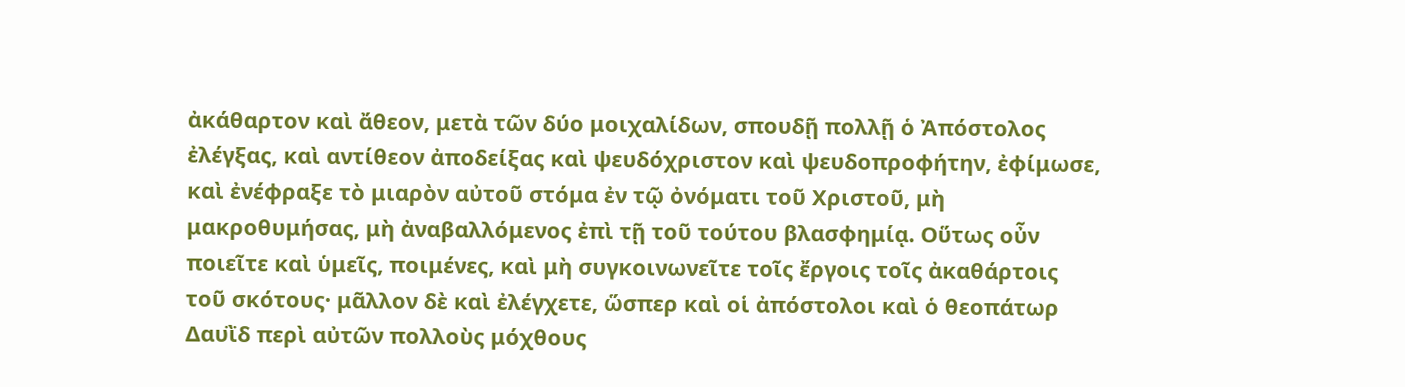ἀκάθαρτον καὶ ἄθεον, μετὰ τῶν δύο μοιχαλίδων, σπουδῇ πολλῇ ὁ Ἀπόστολος ἐλέγξας, καὶ αντίθεον ἀποδείξας καὶ ψευδόχριστον καὶ ψευδοπροφήτην, ἐφίμωσε, καὶ ἐνέφραξε τὸ μιαρὸν αὐτοῦ στόμα ἐν τῷ ὀνόματι τοῦ Χριστοῦ, μὴ μακροθυμήσας, μὴ ἀναβαλλόμενος ἐπὶ τῇ τοῦ τούτου βλασφημίᾳ. Οὕτως οὖν ποιεῖτε καὶ ὑμεῖς, ποιμένες, καὶ μὴ συγκοινωνεῖτε τοῖς ἔργοις τοῖς ἀκαθάρτοις τοῦ σκότους· μᾶλλον δὲ καὶ ἐλέγχετε, ὥσπερ καὶ οἱ ἀπόστολοι καὶ ὁ θεοπάτωρ Δαυῒδ περὶ αὐτῶν πολλοὺς μόχθους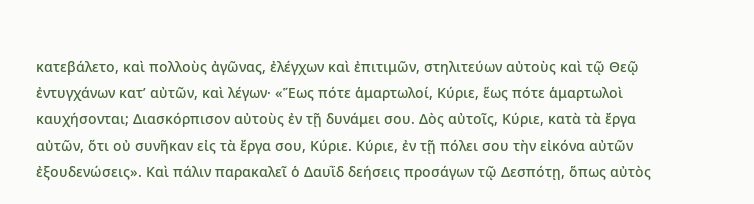κατεβάλετο, καὶ πολλοὺς ἀγῶνας, ἐλέγχων καὶ ἐπιτιμῶν, στηλιτεύων αὐτοὺς καὶ τῷ Θεῷ ἐντυγχάνων κατ’ αὐτῶν, καὶ λέγων· «Ἕως πότε ἁμαρτωλοί, Κύριε, ἕως πότε ἁμαρτωλοὶ καυχήσονται; Διασκόρπισον αὐτοὺς ἐν τῇ δυνάμει σου. Δὸς αὐτοῖς, Κύριε, κατὰ τὰ ἔργα αὐτῶν, ὅτι οὐ συνῆκαν εἰς τὰ ἔργα σου, Κύριε. Κύριε, ἐν τῇ πόλει σου τὴν εἰκόνα αὐτῶν ἐξουδενώσεις». Καὶ πάλιν παρακαλεῖ ὁ Δαυῒδ δεήσεις προσάγων τῷ Δεσπότῃ, ὅπως αὐτὸς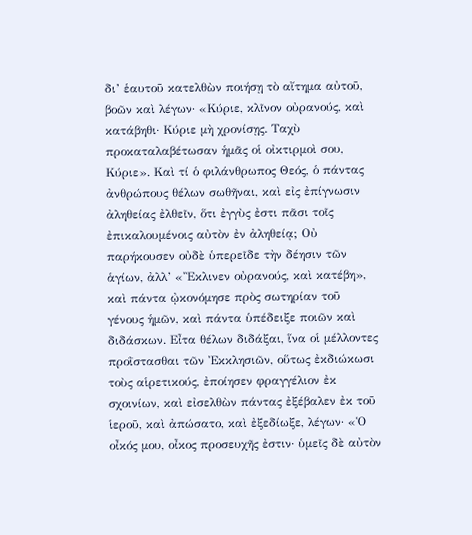δι’ ἑαυτοῦ κατελθὼν ποιήσῃ τὸ αἴτημα αὐτοῦ, βοῶν καὶ λέγων· «Κύριε, κλῖνον οὐρανούς, καὶ κατάβηθι· Κύριε μὴ χρονίσῃς. Ταχὺ προκαταλαβέτωσαν ἡμᾶς οἱ οἰκτιρμοὶ σου, Κύριε». Καὶ τί ὁ φιλάνθρωπος Θεός, ὁ πάντας ἀνθρώπους θέλων σωθῆναι, καὶ εἰς ἐπίγνωσιν ἀληθείας ἐλθεῖν, ὅτι ἐγγὺς ἐστι πᾶσι τοῖς ἐπικαλουμένοις αὐτὸν ἐν ἀληθείᾳ; Οὐ παρήκουσεν οὐδὲ ὑπερεῖδε τὴν δέησιν τῶν ἁγίων, ἀλλ’ «Ἒκλινεν οὐρανούς, καὶ κατέβη», καὶ πάντα ᾠκονόμησε πρὸς σωτηρίαν τοῦ γένους ἡμῶν, καὶ πάντα ὑπέδειξε ποιῶν καὶ διδάσκων. Εἶτα θέλων διδάξαι, ἵνα οἱ μέλλοντες προῒστασθαι τῶν Ἐκκλησιῶν, οὕτως ἐκδιώκωσι τοὺς αἱρετικούς, ἐποίησεν φραγγέλιον ἐκ σχοινίων, καὶ εἰσελθὼν πάντας ἐξέβαλεν ἐκ τοῦ ἱεροῦ, καὶ ἀπώσατο, καὶ ἐξεδίωξε, λέγων· «Ὁ οἶκός μου, οἶκος προσευχῆς ἐστιν· ὑμεῖς δὲ αὐτὸν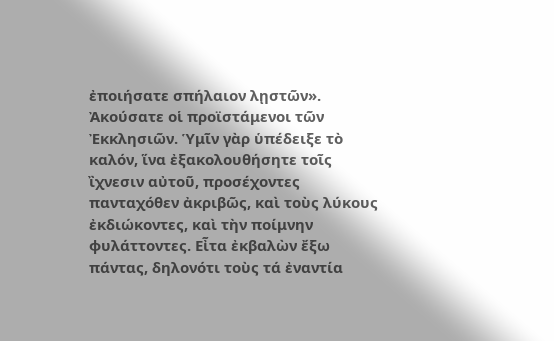ἐποιήσατε σπήλαιον λῃστῶν». Ἀκούσατε οἱ προϊστάμενοι τῶν Ἐκκλησιῶν. Ὑμῖν γὰρ ὑπέδειξε τὸ καλόν, ἵνα ἐξακολουθήσητε τοῖς ἲχνεσιν αὐτοῦ, προσέχοντες πανταχόθεν ἀκριβῶς, καὶ τοὺς λύκους ἐκδιώκοντες, καὶ τὴν ποίμνην φυλάττοντες. Εἶτα ἐκβαλὼν ἔξω πάντας, δηλονότι τοὺς τά ἐναντία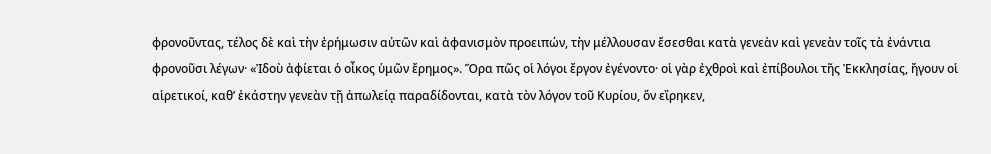φρονοῦντας, τέλος δὲ καὶ τὴν ἐρήμωσιν αὐτῶν καὶ ἀφανισμὸν προειπών, τὴν μέλλουσαν ἔσεσθαι κατὰ γενεὰν καὶ γενεὰν τοῖς τὰ ἐνάντια φρονοῦσι λέγων· «Ἰδοὺ ἀφίεται ὁ οἶκος ὑμῶν ἔρημος». Ὅρα πῶς οἱ λόγοι ἔργον ἐγένοντο· οἱ γὰρ ἐχθροὶ καὶ ἐπίβουλοι τῆς Ἐκκλησίας, ἤγουν οἱ αἱρετικοί, καθ’ ἑκάστην γενεὰν τῇ ἀπωλείᾳ παραδίδονται, κατὰ τὸν λόγον τοῦ Κυρίου, ὅν εἲρηκεν,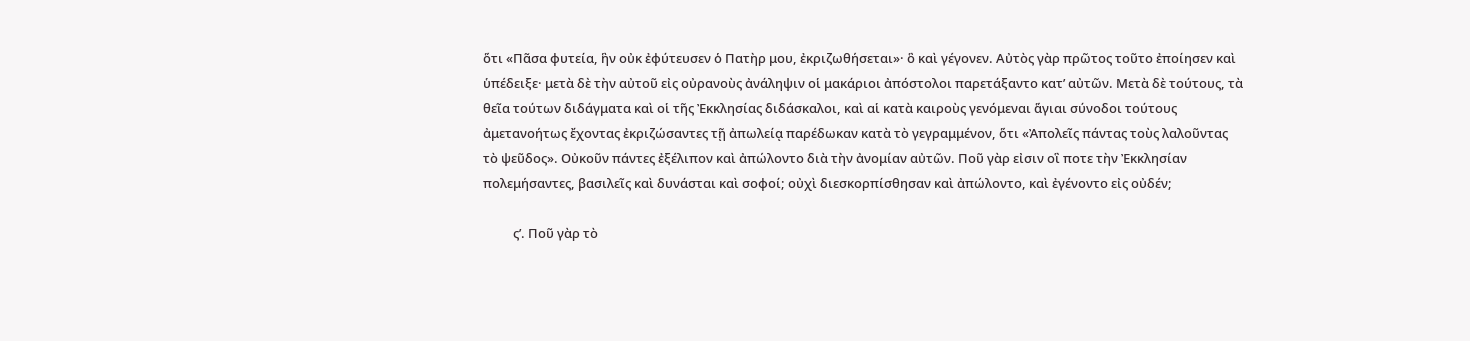ὅτι «Πᾶσα φυτεία, ἣν οὐκ ἐφύτευσεν ὁ Πατὴρ μου, ἐκριζωθήσεται»· ὃ καὶ γέγονεν. Αὐτὸς γὰρ πρῶτος τοῦτο ἐποίησεν καὶ ὑπέδειξε· μετὰ δὲ τὴν αὐτοῦ εἰς οὐρανοὺς ἀνάληψιν οἱ μακάριοι ἀπόστολοι παρετάξαντο κατ’ αὐτῶν. Μετὰ δὲ τούτους, τὰ θεῖα τούτων διδάγματα καὶ οἱ τῆς Ἐκκλησίας διδάσκαλοι, καὶ αἱ κατὰ καιροὺς γενόμεναι ἅγιαι σύνοδοι τούτους ἀμετανοήτως ἔχοντας ἐκριζώσαντες τῇ ἀπωλείᾳ παρέδωκαν κατὰ τὸ γεγραμμένον, ὅτι «Ἀπολεῖς πάντας τοὺς λαλοῦντας τὸ ψεῦδος». Οὐκοῦν πάντες ἐξέλιπον καὶ ἀπώλοντο διὰ τὴν ἀνομίαν αὐτῶν. Ποῦ γὰρ εἰσιν οἳ ποτε τὴν Ἐκκλησίαν πολεμήσαντες, βασιλεῖς καὶ δυνάσται καὶ σοφοί; οὐχὶ διεσκορπίσθησαν καὶ ἀπώλοντο, καὶ ἐγένοντο εἰς οὐδέν;

          ς’. Ποῦ γὰρ τὸ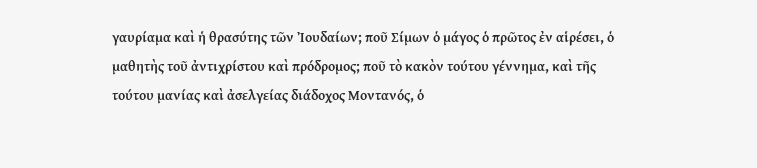γαυρίαμα καὶ ἡ θρασύτης τῶν Ἰουδαίων; ποῦ Σίμων ὁ μάγος ὁ πρῶτος ἐν αἱρέσει, ὁ μαθητὴς τοῦ ἀντιχρίστου καὶ πρόδρομος; ποῦ τὸ κακὸν τούτου γέννημα, καὶ τῆς τούτου μανίας καὶ ἀσελγείας διάδοχος Μοντανός, ὁ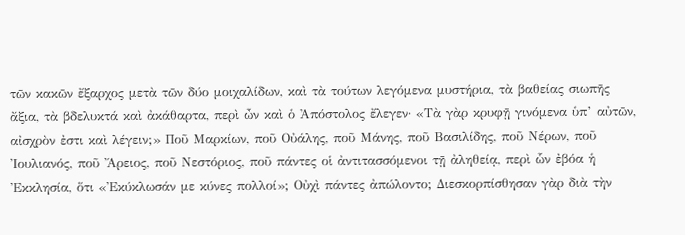τῶν κακῶν ἔξαρχος μετὰ τῶν δύο μοιχαλίδων, καὶ τὰ τούτων λεγόμενα μυστήρια, τὰ βαθείας σιωπῆς ἄξια, τὰ βδελυκτά καὶ ἀκάθαρτα, περὶ ὦν καὶ ὁ Ἀπόστολος ἔλεγεν· «Τὰ γὰρ κρυφῇ γινόμενα ὑπ’ αὐτῶν, αἰσχρὸν ἐστι καὶ λέγειν;» Ποῦ Μαρκίων, ποῦ Οὐάλης, ποῦ Μάνης, ποῦ Βασιλίδης, ποῦ Νέρων, ποῦ Ἰουλιανός, ποῦ Ἄρειος, ποῦ Νεστόριος, ποῦ πάντες οἱ ἀντιτασσόμενοι τῇ ἀληθείᾳ, περὶ ὧν ἐβόα ἡ Ἐκκλησία, ὅτι «Ἐκύκλωσάν με κύνες πολλοί»; Οὐχὶ πάντες ἀπώλοντο; Διεσκορπίσθησαν γὰρ διὰ τὴν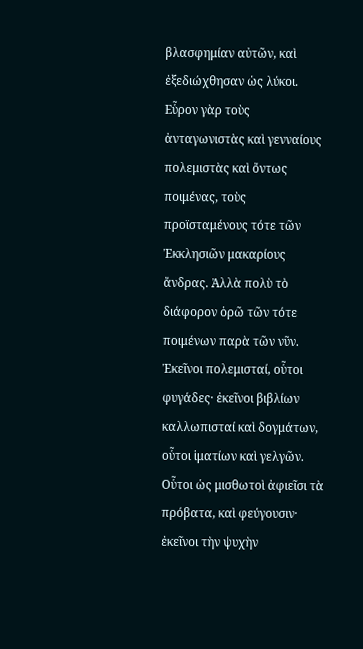βλασφημίαν αὐτῶν, καὶ ἐξεδιώχθησαν ὡς λύκοι. Εὗρον γὰρ τοὺς ἀνταγωνιστὰς καὶ γενναίους πολεμιστὰς καὶ ὄντως ποιμένας, τοὺς προϊσταμένους τότε τῶν Ἐκκλησιῶν μακαρίους ἄνδρας. Ἀλλὰ πολὺ τὸ διάφορον ὁρῶ τῶν τότε ποιμένων παρὰ τῶν νῦν. Ἐκεῖνοι πολεμισταί, οὗτοι φυγάδες· ἐκεῖνοι βιβλίων καλλωπισταί καὶ δογμάτων, οὗτοι ἱματίων καὶ γελγῶν. Οὗτοι ὡς μισθωτοὶ ἀφιεῖσι τὰ πρόβατα, καὶ φεύγουσιν· ἐκεῖνοι τὴν ψυχὴν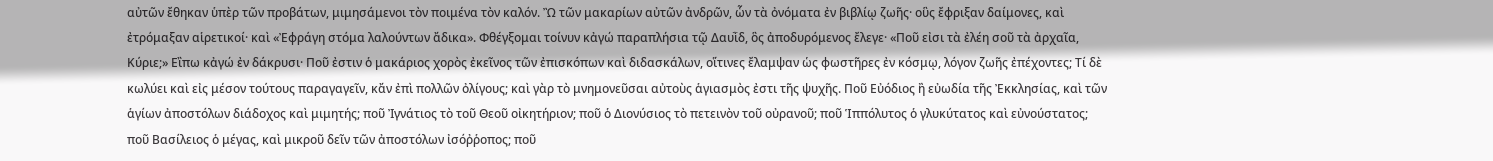αὐτῶν ἔθηκαν ὑπὲρ τῶν προβάτων, μιμησάμενοι τὸν ποιμένα τὸν καλόν. Ὢ τῶν μακαρίων αὐτῶν ἀνδρῶν, ὧν τὰ ὀνόματα ἐν βιβλίῳ ζωῆς· οὓς ἔφριξαν δαίμονες, καὶ ἐτρόμαξαν αἱρετικοί· καὶ «Ἐφράγη στόμα λαλούντων ἄδικα». Φθέγξομαι τοίνυν κἀγώ παραπλήσια τῷ Δαυῒδ, ὃς ἀποδυρόμενος ἔλεγε· «Ποῦ εἰσι τὰ ἐλέη σοῦ τὰ ἀρχαῖα, Κύριε;» Εἲπω κἀγώ ἐν δάκρυσι· Ποῦ ἐστιν ὁ μακάριος χορὸς ἐκεῖνος τῶν ἐπισκόπων καὶ διδασκάλων, οἵτινες ἔλαμψαν ὡς φωστῆρες ἐν κόσμῳ, λόγον ζωῆς ἐπέχοντες; Τί δὲ κωλύει καὶ εἰς μέσον τούτους παραγαγεῖν, κἄν ἐπὶ πολλῶν ὀλίγους; καὶ γὰρ τὸ μνημονεῦσαι αὐτοὺς ἁγιασμὸς ἐστι τῆς ψυχῆς. Ποῦ Εὐόδιος ἢ εὐωδία τῆς Ἐκκλησίας, καὶ τῶν ἁγίων ἀποστόλων διάδοχος καὶ μιμητής; ποῦ Ἰγνάτιος τὸ τοῦ Θεοῦ οἰκητήριον; ποῦ ὁ Διονύσιος τὸ πετεινὸν τοῦ οὐρανοῦ; ποῦ Ἱππόλυτος ὁ γλυκύτατος καὶ εὐνούστατος; ποῦ Βασίλειος ὁ μέγας, καὶ μικροῦ δεῖν τῶν ἀποστόλων ἰσόῤῥοπος; ποῦ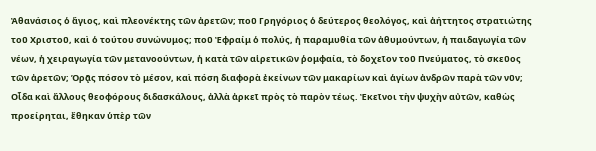Ἀθανάσιος ὁ ἅγιος, καὶ πλεονέκτης τῶν ἀρετῶν; ποῦ Γρηγόριος ὁ δεύτερος θεολόγος, καὶ ἀήττητος στρατιώτης τοῦ Χριστοῦ, καὶ ὁ τούτου συνώνυμος; ποῦ Ἐφραίμ ὁ πολύς, ἡ παραμυθία τῶν ἀθυμούντων, ἡ παιδαγωγία τῶν νέων, ἡ χειραγωγία τῶν μετανοούντων, ἡ κατὰ τῶν αἱρετικῶν ῥομφαία, τὸ δοχεῖον τοῦ Πνεύματος, τὸ σκεῦος τῶν ἀρετῶν; Ὁρᾷς πόσον τὸ μέσον, καὶ πόση διαφορὰ ἐκείνων τῶν μακαρίων καὶ ἁγίων ἀνδρῶν παρὰ τῶν νῦν; Οἶδα καὶ ἄλλους θεοφόρους διδασκάλους, ἀλλὰ ἀρκεῖ πρὸς τὸ παρὸν τέως. Ἐκεῖνοι τὴν ψυχὴν αὐτῶν, καθὼς προείρηται, ἔθηκαν ὑπὲρ τῶν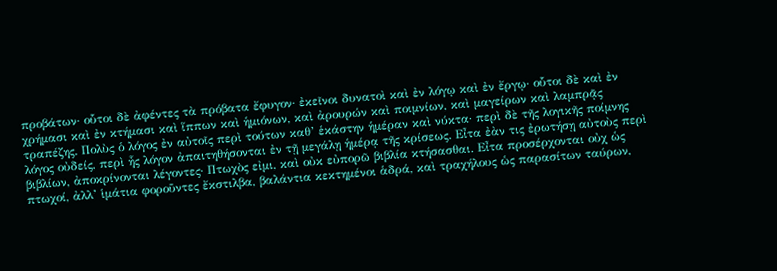προβάτων· οὗτοι δὲ ἀφέντες τὰ πρόβατα ἔφυγον· ἐκεῖνοι δυνατοὶ καὶ ἐν λόγῳ καὶ ἐν ἔργῳ· οὗτοι δὲ καὶ ἐν χρήμασι καὶ ἐν κτήμασι καὶ ἵππων καὶ ἡμιόνων, καὶ ἀρουρών καὶ ποιμνίων, καὶ μαγείρων καὶ λαμπρᾷς τραπέζης. Πολὺς ὁ λόγος ἐν αὐτοῖς περὶ τούτων καθ’ ἑκάστην ἡμέραν καὶ νύκτα· περὶ δὲ τῆς λογικῆς ποίμνης λόγος οὐδείς, περὶ ἧς λόγον ἀπαιτηθήσονται ἐν τῇ μεγάλῃ ἡμέρᾳ τῆς κρίσεως. Εἶτα ἐὰν τις ἐρωτήσῃ αὐτοὺς περὶ βιβλίων, ἀποκρίνονται λέγοντες· Πτωχὸς εἰμι, καὶ οὐκ εὐπορῶ βιβλία κτήσασθαι. Εἶτα προσέρχονται οὐχ ὡς πτωχοί, ἀλλ’ ἱμάτια φοροῦντες ἔκστιλβα, βαλάντια κεκτημένοι ἁδρά, καὶ τραχήλους ὡς παρασίτων ταύρων,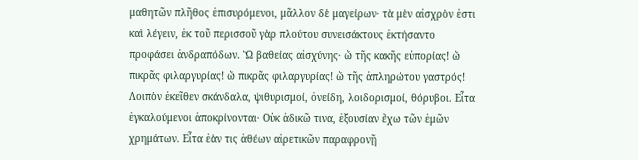μαθητῶν πλῆθος ἐπισυρόμενοι, μᾶλλον δὲ μαγείρων· τὰ μὲν αἰσχρὸν ἐστι καὶ λέγειν, ἐκ τοῦ περισσοῦ γὰρ πλούτου συνεισάκτους ἐκτήσαντο προφάσει ἀνδραπόδων. Ὢ βαθείας αἰσχύνης· ὤ τῆς κακῆς εὐπορίας! ὤ πικρᾶς φιλαργυρίας! ὤ πικρᾶς φιλαργυρίας! ὤ τῆς ἀπληρώτου γαστρός! Λοιπὸν ἐκεῖθεν σκάνδαλα, ψιθυρισμοί, ὀνείδη, λοιδορισμοί, θόρυβοι. Εἶτα ἐγκαλούμενοι ἀποκρίνονται· Οὐκ ἀδικῶ τινα, ἐξουσίαν ἔχω τῶν ἐμῶν χρημάτων. Εἶτα ἐὰν τις ἀθέων αἱρετικῶν παραφρονῇ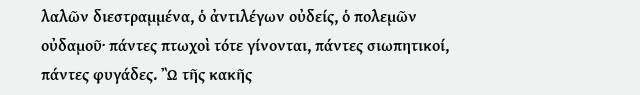λαλῶν διεστραμμένα, ὁ ἀντιλέγων οὐδείς, ὁ πολεμῶν οὐδαμοῦ· πάντες πτωχοὶ τότε γίνονται, πάντες σιωπητικοί, πάντες φυγάδες. Ὢ τῆς κακῆς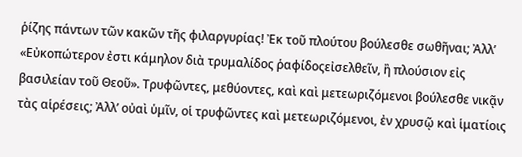ῥίζης πάντων τῶν κακῶν τῆς φιλαργυρίας! Ἐκ τοῦ πλούτου βούλεσθε σωθῆναι; Ἀλλ’ «Εὐκοπώτερον ἐστι κάμηλον διὰ τρυμαλίδος ῥαφίδοςεἰσελθεῖν, ἢ πλούσιον εἰς βασιλείαν τοῦ Θεοῦ». Τρυφῶντες, μεθύοντες, καὶ καὶ μετεωριζόμενοι βούλεσθε νικᾷν τὰς αἱρέσεις; Ἀλλ’ οὐαὶ ὑμῖν, οἱ τρυφῶντες καὶ μετεωριζόμενοι, ἐν χρυσῷ καὶ ἱματίοις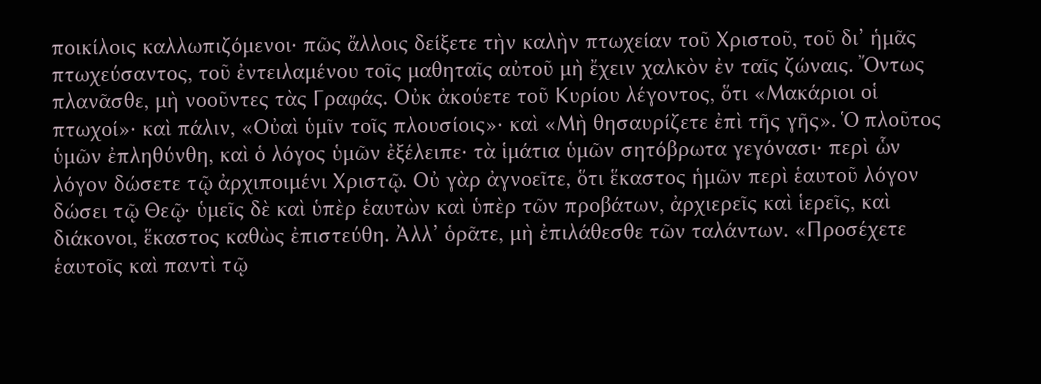ποικίλοις καλλωπιζόμενοι· πῶς ἄλλοις δείξετε τὴν καλὴν πτωχείαν τοῦ Χριστοῦ, τοῦ δι’ ἡμᾶς πτωχεύσαντος, τοῦ ἐντειλαμένου τοῖς μαθηταῖς αὐτοῦ μὴ ἔχειν χαλκὸν ἐν ταῖς ζώναις. Ὄντως πλανᾶσθε, μὴ νοοῦντες τὰς Γραφάς. Οὐκ ἀκούετε τοῦ Κυρίου λέγοντος, ὅτι «Μακάριοι οἱ πτωχοί»· καὶ πάλιν, «Οὐαὶ ὑμῖν τοῖς πλουσίοις»· καὶ «Μὴ θησαυρίζετε ἐπὶ τῆς γῆς». Ὁ πλοῦτος ὑμῶν ἐπληθύνθη, καὶ ὁ λόγος ὑμῶν ἐξέλειπε· τὰ ἱμάτια ὑμῶν σητόβρωτα γεγόνασι· περὶ ὧν λόγον δώσετε τῷ ἀρχιποιμένι Χριστῷ. Οὐ γὰρ ἀγνοεῖτε, ὅτι ἕκαστος ἡμῶν περὶ ἑαυτοῦ λόγον δώσει τῷ Θεῷ· ὑμεῖς δὲ καὶ ὑπὲρ ἑαυτὼν καὶ ὑπὲρ τῶν προβάτων, ἀρχιερεῖς καὶ ἱερεῖς, καὶ διάκονοι, ἕκαστος καθὼς ἐπιστεύθη. Ἀλλ’ ὁρᾶτε, μὴ ἐπιλάθεσθε τῶν ταλάντων. «Προσέχετε ἑαυτοῖς καὶ παντὶ τῷ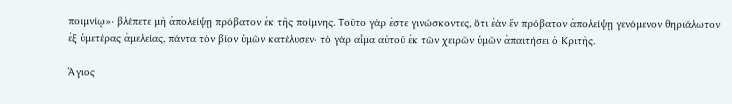ποιμνίῳ»· βλέπετε μὴ ἀπολείψῃ πρόβατον ἐκ τῆς ποίμνης. Τοῦτο γὰρ ἐστε γινώσκοντες, ὅτι ἐὰν ἕν πρόβατον ἀπολείψῃ γενόμενον θηριάλωτον ἐξ ὑμετέρας ἀμελείας, πάντα τὸν βίον ὑμῶν κατέλυσεν· τὸ γὰρ αἷμα αὐτοῦ ἐκ τῶν χειρῶν ὑμῶν ἀπαιτήσει ὁ Κριτὴς.

Ἅγιος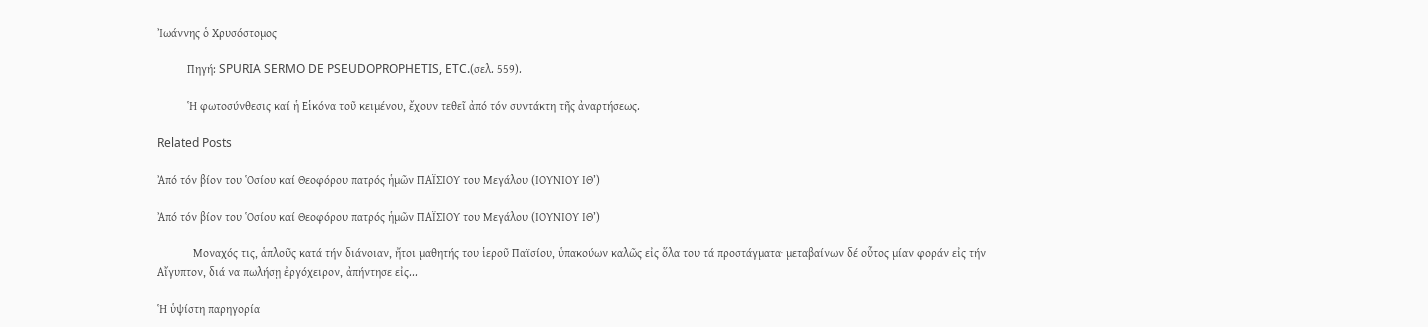Ἰωάννης ὁ Χρυσόστομος

          Πηγή: SPURIA SERMO DE PSEUDOPROPHETIS, ETC.(σελ. 559).

          Ἡ φωτοσύνθεσις καί ἡ Εἱκόνα τοῦ κειμένου, ἔχουν τεθεῖ ἀπό τόν συντάκτη τῆς ἀναρτήσεως.

Related Posts

Ἀπό τόν βίον του Ὁσίου καί Θεοφόρου πατρός ἡμῶν ΠΑΪΣΙΟΥ του Μεγάλου (ΙΟΥΝΙΟΥ ΙΘ’)

Ἀπό τόν βίον του Ὁσίου καί Θεοφόρου πατρός ἡμῶν ΠΑΪΣΙΟΥ του Μεγάλου (ΙΟΥΝΙΟΥ ΙΘ’)

            Μοναχός τις, ἁπλοῦς κατά τήν διάνοιαν, ἤτοι μαθητής του ἱεροῦ Παϊσίου, ὑπακούων καλῶς εἰς ὅλα του τά προστάγματα· μεταβαίνων δέ οὗτος μίαν φοράν εἰς τήν Αἴγυπτον, διά να πωλήσῃ ἐργόχειρον, ἀπήντησε εἰς...

Ἡ ὑψίστη παρηγορία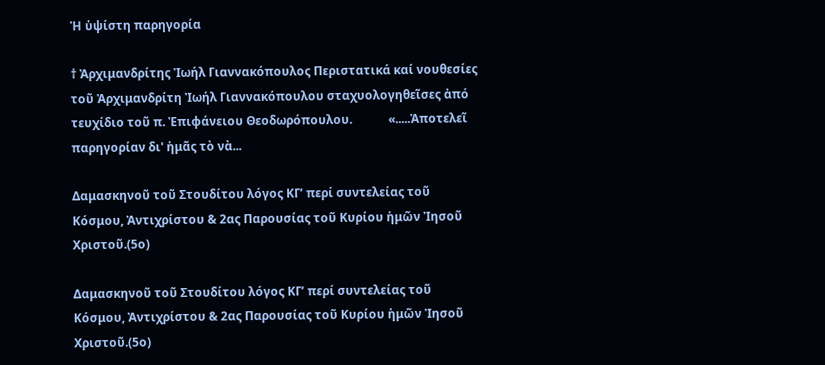Ἡ ὑψίστη παρηγορία

† Ἀρχιμανδρίτης Ἰωήλ Γιαννακόπουλος Περιστατικά καί νουθεσίες τοῦ Ἀρχιμανδρίτη Ἰωήλ Γιαννακόπουλου σταχυολογηθεῖσες ἀπό τευχίδιο τοῦ π. Ἐπιφάνειου Θεοδωρόπουλου.            «.....Ἀποτελεῖ παρηγορίαν δι' ἡμᾶς τὸ νὰ...

Δαμασκηνοῦ τοῦ Στουδίτου λόγος ΚΓ’ περί συντελείας τοῦ Κόσμου, Ἀντιχρίστου & 2ας Παρουσίας τοῦ Κυρίου ἡμῶν Ἰησοῦ Χριστοῦ.(5ο)

Δαμασκηνοῦ τοῦ Στουδίτου λόγος ΚΓ’ περί συντελείας τοῦ Κόσμου, Ἀντιχρίστου & 2ας Παρουσίας τοῦ Κυρίου ἡμῶν Ἰησοῦ Χριστοῦ.(5ο)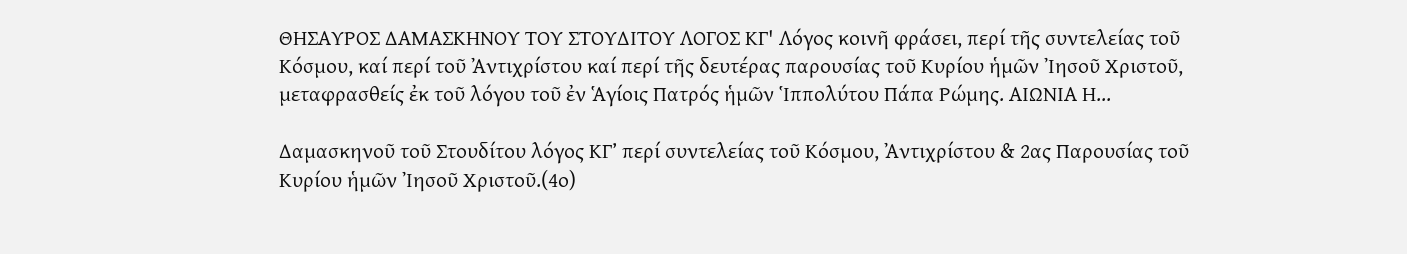ΘΗΣΑΥΡΟΣ ΔΑΜΑΣΚΗΝΟΥ ΤΟΥ ΣΤΟΥΔΙΤΟΥ ΛΟΓΟΣ ΚΓ' Λόγος κοινῆ φράσει, περί τῆς συντελείας τοῦ Κόσμου, καί περί τοῦ Ἀντιχρίστου καί περί τῆς δευτέρας παρουσίας τοῦ Κυρίου ἡμῶν Ἰησοῦ Χριστοῦ, μεταφρασθείς ἐκ τοῦ λόγου τοῦ ἐν Ἁγίοις Πατρός ἡμῶν Ἱππολύτου Πάπα Ρώμης. ΑΙΩΝΙΑ Η...

Δαμασκηνοῦ τοῦ Στουδίτου λόγος ΚΓ’ περί συντελείας τοῦ Κόσμου, Ἀντιχρίστου & 2ας Παρουσίας τοῦ Κυρίου ἡμῶν Ἰησοῦ Χριστοῦ.(4ο)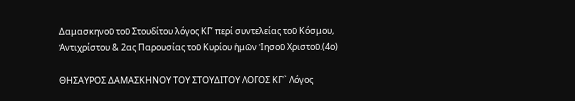Δαμασκηνοῦ τοῦ Στουδίτου λόγος ΚΓ’ περί συντελείας τοῦ Κόσμου, Ἀντιχρίστου & 2ας Παρουσίας τοῦ Κυρίου ἡμῶν Ἰησοῦ Χριστοῦ.(4ο)

ΘΗΣΑΥΡΟΣ ΔΑΜΑΣΚΗΝΟΥ ΤΟΥ ΣΤΟΥΔΙΤΟΥ ΛΟΓΟΣ ΚΓ'` Λόγος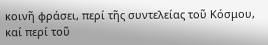κοινῆ φράσει, περί τῆς συντελείας τοῦ Κόσμου, καί περί τοῦ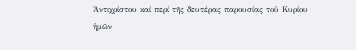Ἀντιχρίστου καί περί τῆς δευτέρας παρουσίας τοῦ Κυρίου ἡμῶν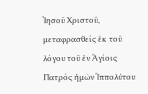Ἰησοῦ Χριστοῦ, μεταφρασθείς ἐκ τοῦ λόγου τοῦ ἐν Ἁγίοις Πατρός ἡμῶν Ἱππολύτου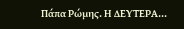Πάπα Ρώμης. Η ΔΕΥΤΕΡΑ...